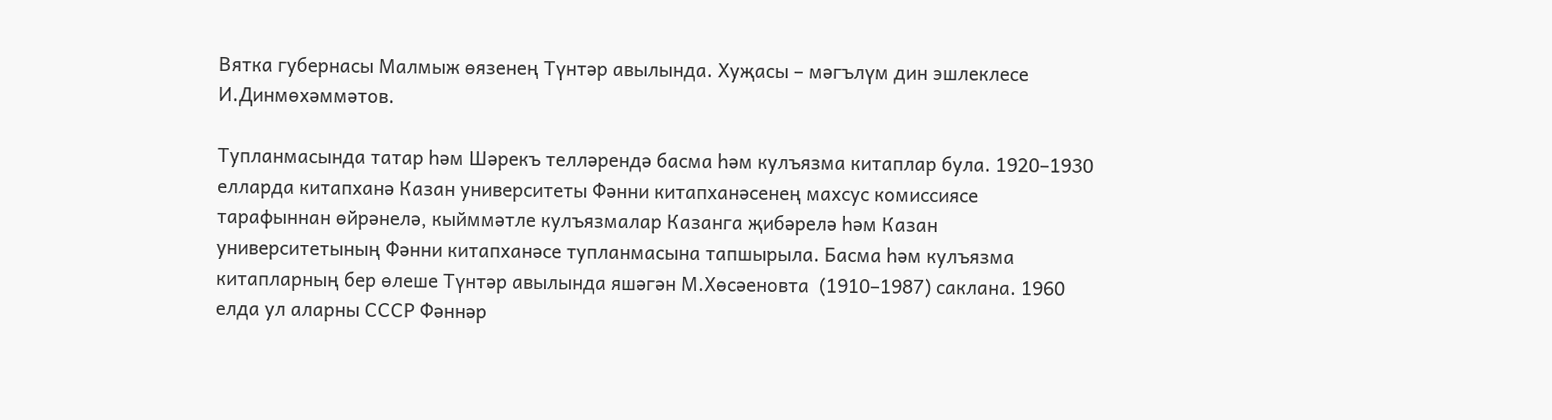Вятка губернасы Малмыж өязенең Түнтәр авылында. Хуҗасы – мәгълүм дин эшлеклесе И.Динмөхәммәтов.

Тупланмасында татар һәм Шәрекъ телләрендә басма һәм кулъязма китаплар була. 1920–1930 елларда китапханә Казан университеты Фәнни китапханәсенең махсус комиссиясе тарафыннан өйрәнелә, кыйммәтле кулъязмалар Казанга җибәрелә һәм Казан университетының Фәнни китапханәсе тупланмасына тапшырыла. Басма һәм кулъязма китапларның бер өлеше Түнтәр авылында яшәгән М.Хөсәеновта  (1910–1987) саклана. 1960 елда ул аларны СССР Фәннәр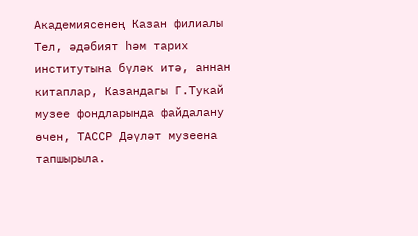Академиясенең Казан филиалы Тел, әдәбият һәм тарих институтына бүләк итә, аннан китаплар, Казандагы Г.Тукай музее фондларында файдалану өчен, ТАССР Дәүләт музеена тапшырыла.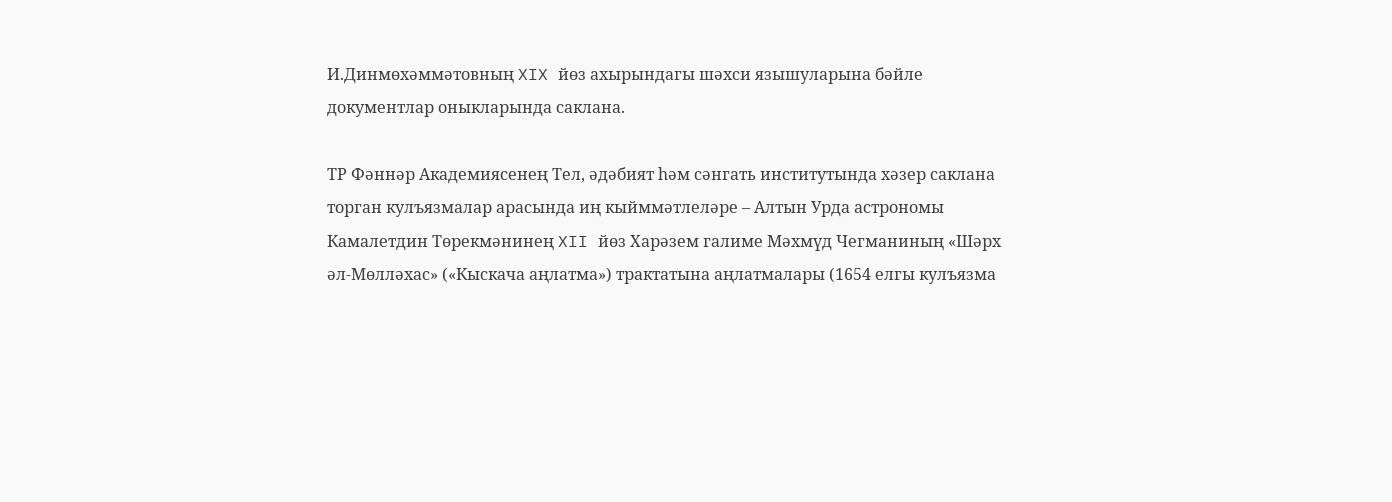И.Динмөхәммәтовның XIX йөз ахырындагы шәхси язышуларына бәйле документлар оныкларында саклана.

ТР Фәннәр Академиясенең Тел, әдәбият һәм сәнгать институтында хәзер саклана торган кулъязмалар арасында иң кыйммәтлеләре – Алтын Урда астрономы Камалетдин Төрекмәнинең XII йөз Харәзем галиме Мәхмүд Чегманиның «Шәрх әл-Мөлләхас» («Кыскача аңлатма») трактатына аңлатмалары (1654 елгы кулъязма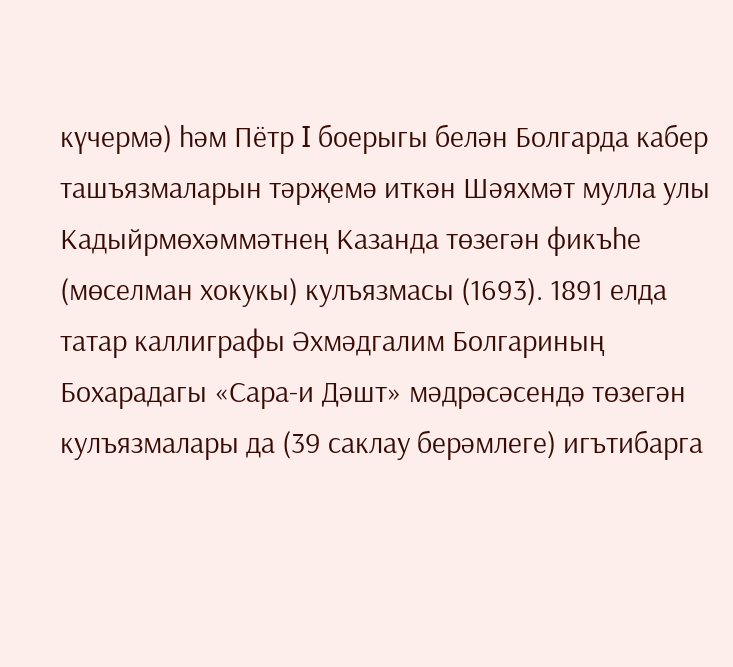күчермә) һәм Пётр I боерыгы белән Болгарда кабер ташъязмаларын тәрҗемә иткән Шәяхмәт мулла улы Кадыйрмөхәммәтнең Казанда төзегән фикъһе (мөселман хокукы) кулъязмасы (1693). 1891 елда татар каллиграфы Әхмәдгалим Болгариның Бохарадагы «Сара-и Дәшт» мәдрәсәсендә төзегән кулъязмалары да (39 саклау берәмлеге) игътибарга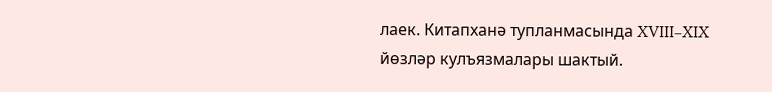лаек. Китапханә тупланмасында XVIII–XIX йөзләр кулъязмалары шактый.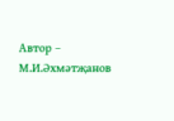Автор – М.И.Әхмәтҗанов